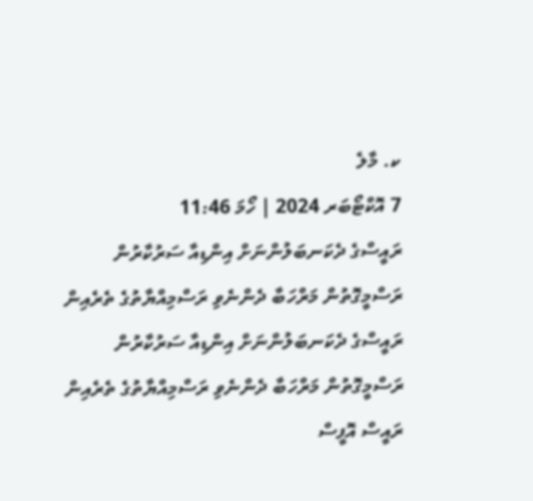ކ. މާލެ
7 އޮކްޓޯބަރ 2024 | ހޯމަ 11:46
ރައީސްގެ ދެކަނބަލުންނަށް އިންޑިއާ ސަރުކާރުން ރަސްމީގޮތުން މަރްހަބާ ދެންނެވި ރަސްމިއްޔާތުގެ ތެރެއިން
ރައީސްގެ ދެކަނބަލުންނަށް އިންޑިއާ ސަރުކާރުން ރަސްމީގޮތުން މަރްހަބާ ދެންނެވި ރަސްމިއްޔާތުގެ ތެރެއިން
ރައީސް އޮފީސް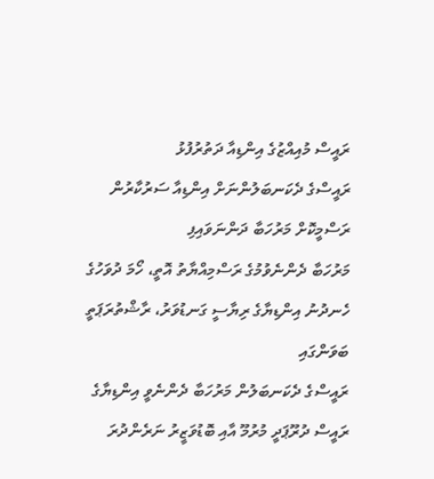ރައީސް މުއިއްޒުގެ އިންޑިއާ ދަތުރުފުޅު
ރައީސްގެ ދެކަނބަލުންނަށް އިންޑިއާ ސަރުކާރުން ރަސްމީކޮށް މަރުހަބާ ދަންނަވައިފި
މަރުހަބާ ދެންނެވުމުގެ ރަސްމިއްޔާތު އޮތީ، ހޯމަ ދުވަހުގެ ހެނދުނު އިންޑިޔާގެ ރިޔާސީ ގަނޑުވަރު، ރާޝްތުރަޕަތީ ބަވަންގައި
ރައީސްގެ ދެކަނބަލުން މަރުހަބާ ދެންނެވީ އިންޑިޔާގެ ރައީސް ދުރޫޕަދީ މުރުމޫ އާއި ބޮޑުވަޒީރު ނަރެންދުރަ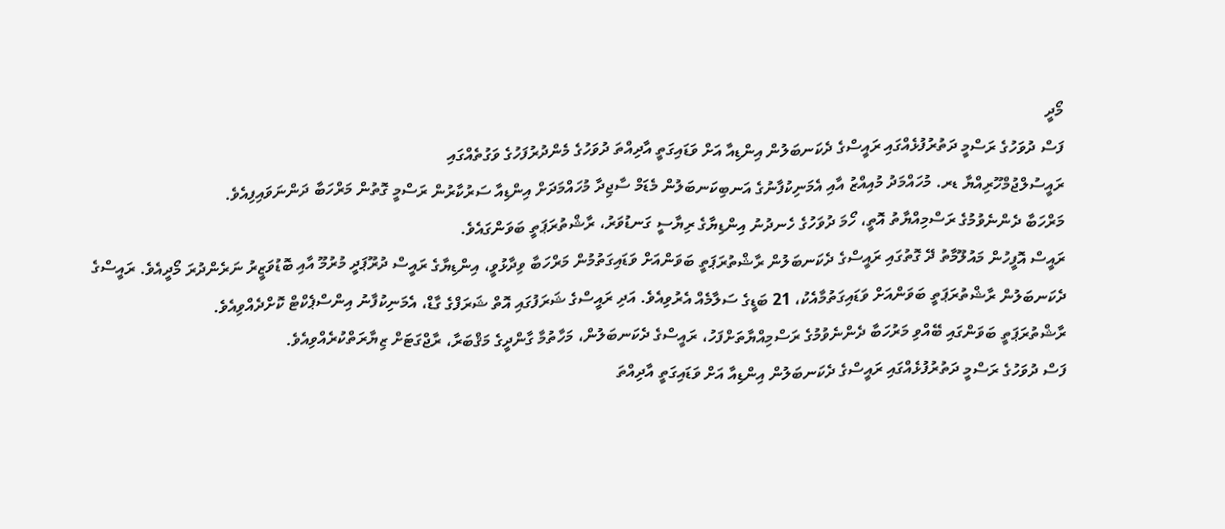މޯދީ
ފަސް ދުވަހުގެ ރަސްމީ ދަތުރުފުޅެއްގައި ރައީސްގެ ދެކަނބަލުން އިންޑިއާ އަށް ވަޑައިގަތީ އާދިއްތަ ދުވަހުގެ މެންދުރުފަހުގެ ވަގުތެއްގައި
ރައީސުލްޖުމްހޫރިއްޔާ ޑރ. މުހައްމަދު މުއިއްޒު އާއި އެމަނިކުފާނުގެ އަނބިކަނބަލުން މެޑަމް ސާޖިދާ މުހައްމަދަށް އިންޑިއާ ސަރުކާރުން ރަސްމީ ގޮތުން މަރްހަބާ ދަންނަވައިފިއެވެ.
މަރްހަބާ ދެންނެވުމުގެ ރަސްމިއްޔާތު އޮތީ، ހޯމަ ދުވަހުގެ ހެނދުނު އިންޑިޔާގެ ރިޔާސީ ގަނޑުވަރު، ރާޝްތުރަޕަތީ ބަވަންގައެވެ.
ރައީސް އޮފީހުން މައުލޫމާތު ދޭ ގޮތުގައި ރައީސްގެ ދެކަނބަލުން ރާޝްތުރަޕަތީ ބަވަންއަށް ވަޑައިގަތުމުން މަރްހަބާ ވިދާޅުވީ، އިންޑިޔާގެ ރައީސް ދުރޫޕަދީ މުރުމޫ އާއި ބޮޑުވަޒީރު ނަރެންދުރަ މޯދީއެވެ. ރައީސްގެ ދެކަނބަލުން ރާޝްތުރަޕަތީ ބަވަންއަށް ވަޑައިގަތުމާއެކު، 21 ބަޑީގެ ސަލާމެއް އެރުވިއެވެ. އަދި ރައީސްގެ ޝަރަފުގައި އޮތް ޝަރަފްގެ ގާޑް، އެމަނިކުފާނު އިންސްޕެކްޓް ކޮށްދެއްވިއެވެ.
ރާޝްތުރަޕަތީ ބަވަންގައި ބޭއްވި މަރުހަބާ ދެންނެވުމުގެ ރަސްމިއްޔާތަށްފަހު، ރައީސްގެ ދެކަނބަލުން، މަހާތުމާ ގާންދީގެ މަޤްބަރާ، ރާޖްގަޓަށް ޒިޔާރަތްކުރެއްވިއެވެ.
ފަސް ދުވަހުގެ ރަސްމީ ދަތުރުފުޅެއްގައި ރައީސްގެ ދެކަނބަލުން އިންޑިއާ އަށް ވަޑައިގަތީ އާދިއްތަ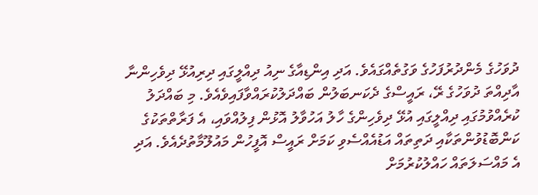ދުވަހުގެ މެންދުރުފަހުގެ ވަގުތެއްގައެވެ. އަދި އިންޑިއާގެ ނިއު ދިއްލީގައި ދިރިއުޅޭ ދިވެހިންނާ އާދިއްތަ ދުވަހުގެ ރޭ، ރައީސްގެ ދެކަނބަލުން ބައްދަލުކުރައްވާފައިވެއެވެ. މި ބައްދަލު ކުރެއްވުމުގައި ދިއްލީގައި އުޅޭ ދިވެހިންގެ ހާލު އަހުވާލު އޮޅުން ފިލުއްވައި، އެ ފަރާތްތަކުގެ ކަންބޮޑުވުންތަކާއި ދަތިތައް އަޑުއެއްސެވި ކަމަށް ރައީސް އޮފީހުން މައުލޫމާތުދެއެވެ. އަދި އެ މައްސަލަތައް ހައްލުކުރުމަށް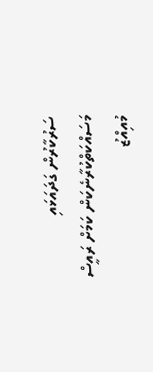ސަރުކާރުން ގަދައަޅައި މަސައްކަތްކުރާނެކަން ކަމަށް ރައީސް މުއިއްޒު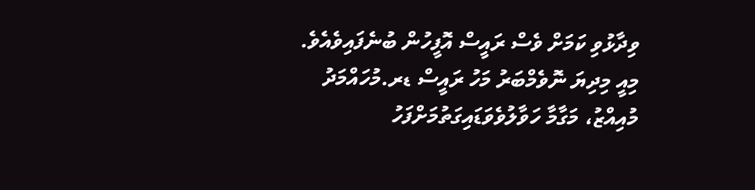ވިދާޅުވި ކަމަށް ވެސް ރައީސް އޮފީހުން ބުނެފައިވެއެވެ.
މިއީ މިދިޔަ ނޮވެމްބަރު މަހު ރައީސް ޑރ.މުހައްމަދު މުއިއްޒު، މަގާމާ ހަވާލުވެވަޑައިގަތުމަށްފަހު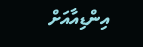އިންޑިއާއަށް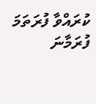ކުރައްވާ ފުރަތަމަ ފުރަމާނަ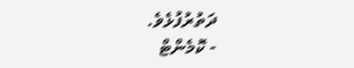ދަތުރުފުޅެވެ.
- ކޮމެންޓް